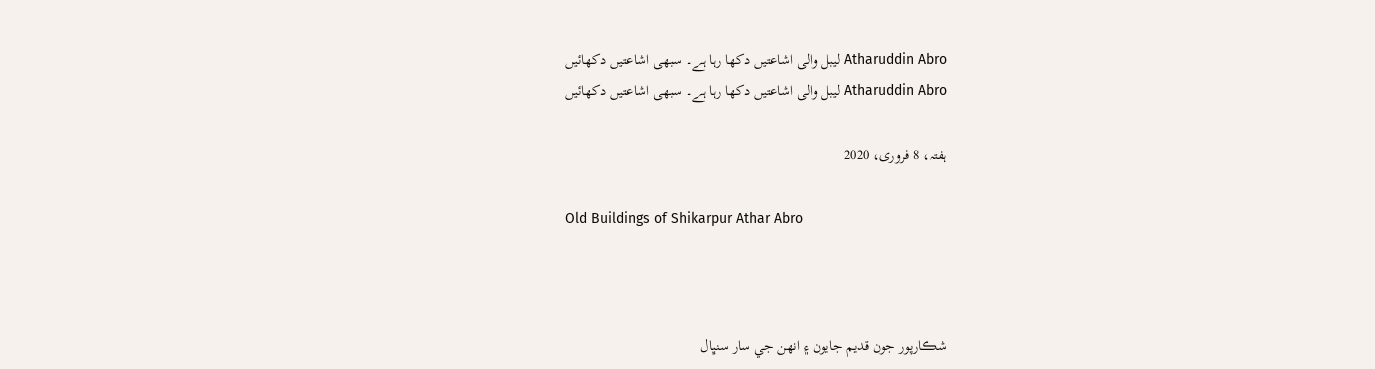Atharuddin Abro لیبل والی اشاعتیں دکھا رہا ہے۔ سبھی اشاعتیں دکھائیں
Atharuddin Abro لیبل والی اشاعتیں دکھا رہا ہے۔ سبھی اشاعتیں دکھائیں

ہفتہ، 8 فروری، 2020

Old Buildings of Shikarpur Athar Abro



شڪارپور جون قديم جايون ۽ انهن جي سار سنڀال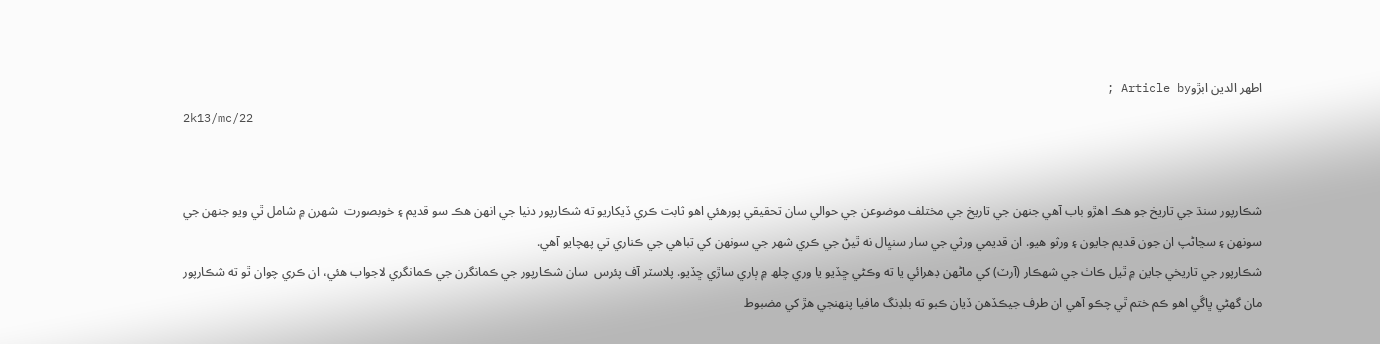اطهر الدين ابڙوArticle by ;
2k13/mc/22


شڪارپور سنڌ جي تاريخ جو هڪ اهڙو باب آهي جنهن جي تاريخ جي مختلف موضوعن جي حوالي سان تحقيقي پورهئي اهو ثابت ڪري ڏيکاريو ته شڪارپور دنيا جي انهن هڪ سو قديم ۽ خوبصورت  شهرن ۾ شامل ٿي ويو جنهن جي سونهن ۽ سڃاڻپ ان جون قديم جايون ۽ ورثو هيو. ان قديمي ورثي جي سار سنڀال نه ٿيڻ جي ڪري شهر جي سونهن کي تباهي جي ڪناري تي پهچايو آهي.
شڪارپور جي تاريخي جاين ۾ ٿيل ڪاٺ جي شهڪار (آرٽ) کي ماڻهن ڊهرائي يا ته وڪڻي ڇڏيو يا وري چلھ ۾ ٻاري ساڙي ڇڏيو. پلاسٽر آف پئرس  سان شڪارپور جي ڪمانگرن جي ڪمانگري لاجواب هئي، ان ڪري چوان ٿو ته شڪارپور مان گهڻي ڀاڱي اهو ڪم ختم ٿي چڪو آهي ان طرف جيڪڏهن ڏيان ڪبو ته بلڊنگ مافيا پنهنجي هڙ کي مضبوط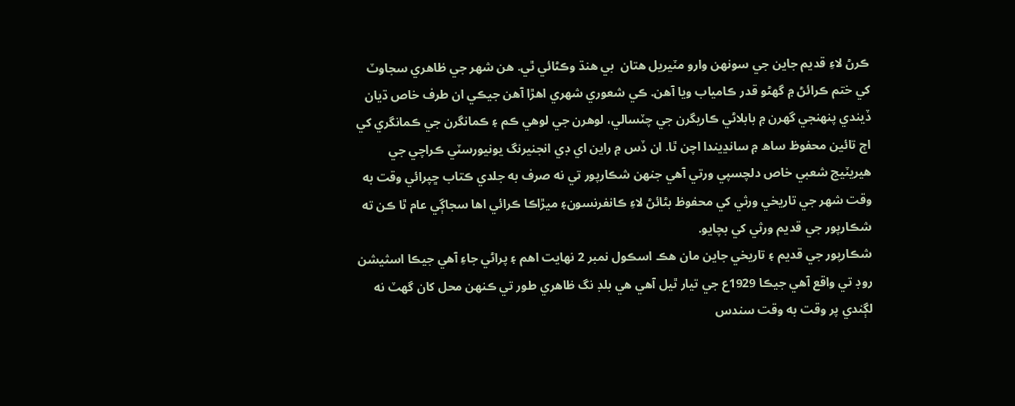ڪرڻ لاءِ قديم جاين جي سونهن وارو مٽيريل هتان  بي هنڌ وڪڻائي ٿي. هن شهر جي ظاهري سجاوٽ کي ختم ڪرائڻ ۾ گهڻو قدر ڪامياب ويا آهن. ڪي شعوري شهري اهڙا آهن جيڪي ان طرف خاص ڌيان ڏيندي پنهنجي گهرن ۾ بابلاڻي ڪاريگرن جي چٽسالي، لوهرن جي لوهي ڪم ۽ ڪمانگرن جي ڪمانگري کي اڄ تائين محفوظ ساھ ۾ سانڍيندا اچن ٿا. ان ڏس ۾ راين اي ڊي انجنيرنگ يونيورسٽي ڪراچي جي هيريٽيج شعبي خاص دلچسپي ورتي آهي جنهن شڪارپور تي نه صرف به جلدي ڪتاب ڇپرائي وقت به وقت شهر جي تاريخي ورثي کي محفوظ بڻائڻ لاءِ ڪانفرنسون۽ ميڙاڪا ڪرائي اها سجاڳي عام ٿا ڪن ته شڪارپور جي قديم ورثي کي بچايو.
شڪارپور جي قديم ۽ تاريخي جاين مان هڪ اسڪول نمبر 2 نهايت اهم ۽ پراڻي جاءِ آهي جيڪا اسثيشن روڊ تي واقع آهي جيڪا 1929ع جي تيار ٿيل آهي هي بلڊ نگ ظاهري طور تي ڪنهن محل کان گهٽ نه لڳندي پر وقت به وقت سندس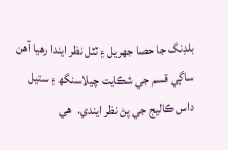بلڊنگ جا حصا جهريل ۽ ٽٽل نظر ايندا رهيا آهن ساڳي قسم جي شڪايت چيلاسنگھ ۽ ستيل داس ڪاليج جي پڻ نظر ايندي.  هي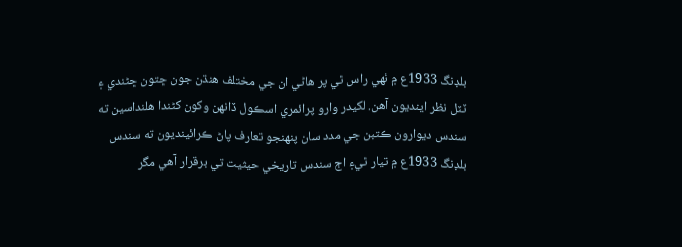بلڊنگ 1933ع ۾ ٺهي راس ٿي پر هاڻي ان جي مختلف هنڌن جون ڇتون ڇڻندي ۽ ٽٽل نظر اينديون آهن. لکيدر وارو پرائمري اسڪول ڏانهن وکون کڻندا هلنداسين ته سندس ديوارون ڪتبن جي مدد سان پنهنجو تعارف پاڻ ڪرائينديون ته سندس بلڊنگ 1933ع ۾ تيار ٿي۽ اڄ سندس تاريخي حيثيت تي برقرار آهي مگر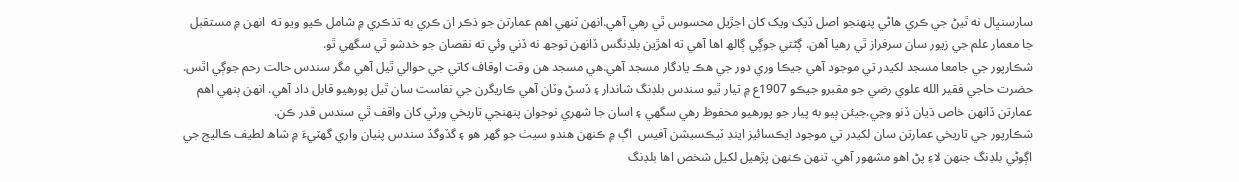سارسنڀال نه ٿيڻ جي ڪري هاڻي پنهنجو اصل ڏيک ويک کان اجڙيل محسوس ٿي رهي آهي.انهن ٽنهي اهم عمارتن جو ذڪر ان ڪري به تذڪري ۾ شامل ڪيو ويو ته  انهن ۾ مستقبل جا معمار علم جي زيور سان سرفراز ٿي رهيا آهن. ڳڻتي جوڳي ڳالھ اها آهي ته اهڙين بلڊنگس ڏانهن توجھ نه ڏني وئي ته نقصان جو خدشو ٿي سگهي ٿو.
شڪارپور جي جامعا مسجد لکيدر تي موجود آهي جيڪا وري دور جي هڪ يادگار مسجد آهي.هي مسجد هن وقت اوقاف کاتي جي حوالي ٿيل آهي مگر سندس حالت رحم جوڳي اٿس. حضرت حاجي فقير الله علوي رضي جو مقبرو جيڪو 1907ع ۾ تيار ٿيو سندس بلڊنگ شاندار ۽ ڏسڻ وٽان آهي ڪاريگرن جي نفاست سان ٿيل پورهيو قابل داد آهي. انهن ٻنهي اهم عمارتن ڏانهن خاص ڌيان ڏنو وڃي.جيئن ٻيو به پيار جو پورهيو محفوظ رهي سگهي ۽ اسان جا شهري نوجوان پنهنجي تاريخي ورثي کان واقف ٿي سندس قدر ڪن.
شڪارپور جي تاريخي عمارتن سان لکيدر تي موجود ايڪسائيز اينڊ ٽيڪسيشن آفيس  اڳ ۾ ڪنهن هندو سيٺ جو گهر هو ۽ گڏوگڏ سندس پٺيان واري گهٽيءَ ۾ شاھ لطيف ڪاليج جي اڳوڻي بلڊنگ جنهن لاءِ پڻ اهو مشهور آهي. تنهن ڪنهن پڙهيل لکيل شخص اها بلڊنگ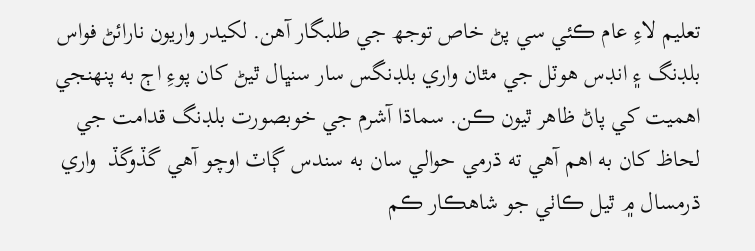تعليم لاءِ عام ڪئي سي پڻ خاص توجھ جي طلبگار آهن. لکيدر واريون نارائڻ فواس بلڊنگ ۽ انڊس هوٽل جي مٿان واري بلڊنگس سار سنڀال ٿيڻ کان پوءِ اڄ به پنهنجي اهميت کي پاڻ ظاهر ٿيون ڪن. سماڌا آشرم جي خوبصورت بلڊنگ قدامت جي لحاظ کان به اهم آهي ته ڌرمي حوالي سان به سندس ڳاٽ اوچو آهي گڏوگڏ  واري ڌرمسال ۾ ٿيل ڪاٺي جو شاهڪار ڪم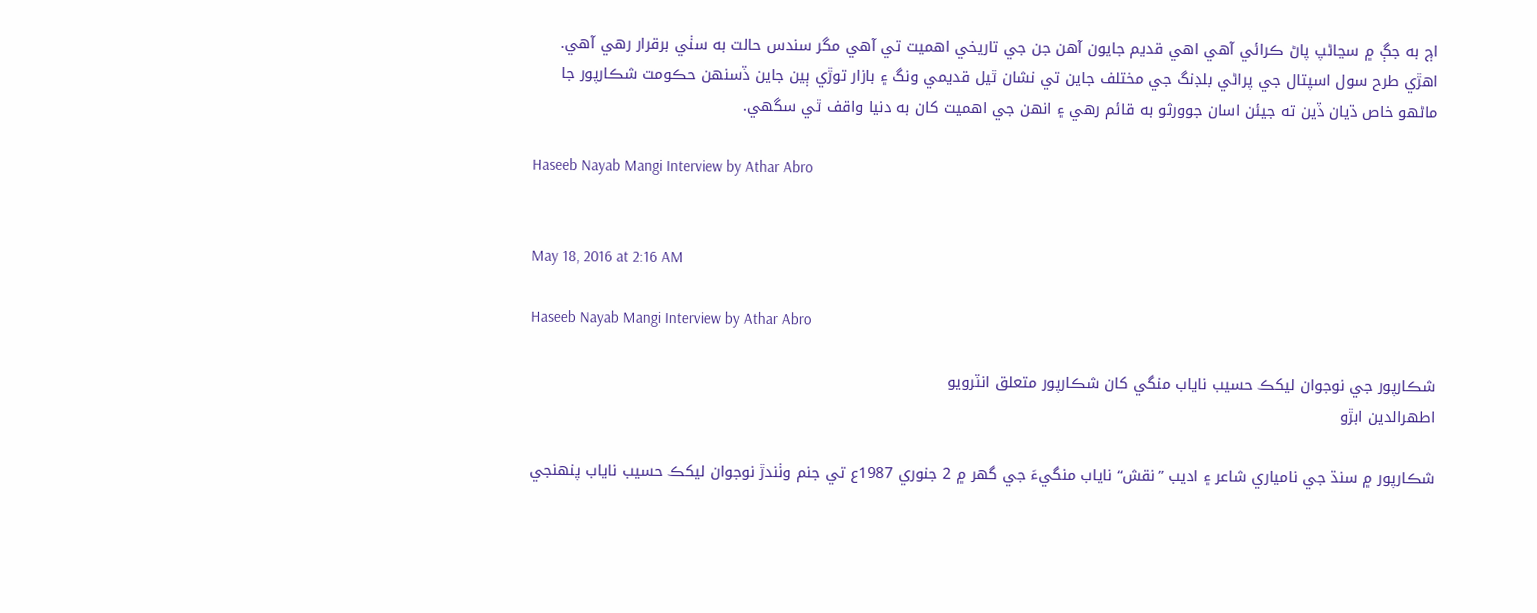اڄ به جڳ ۾ سڃاڻپ پاڻ ڪرائي آهي اهي قديم جايون آهن جن جي تاريخي اهميت تي آهي مگر سندس حالت به سٺي برقرار رهي آهي.
اهڙي طرح سول اسپتال جي پراڻي بلڊنگ جي مختلف جاين تي نشان ٿيل قديمي ونگ ۽ بازار توڙي ٻين جاين ڏسنهن حڪومت شڪارپور جا ماڻهو خاص ڌيان ڏين ته جيئن اسان جوورثو به قائم رهي ۽ انهن جي اهميت کان به دنيا واقف ٿي سگهي.

Haseeb Nayab Mangi Interview by Athar Abro


May 18, 2016 at 2:16 AM

Haseeb Nayab Mangi Interview by Athar Abro

شڪارپور جي نوجوان ليکڪ حسيب ناياب منگي کان شڪارپور متعلق انٽرويو
اطهرالدين ابڙو

شڪارپور ۾ سنڌ جي نامياري شاعر ۽ اديب ”نقش“ ناياب منگيءَ جي گهر ۾ 2 جنوري 1987ع تي جنم وٺندڙ نوجوان ليکڪ حسيب ناياب پنهنجي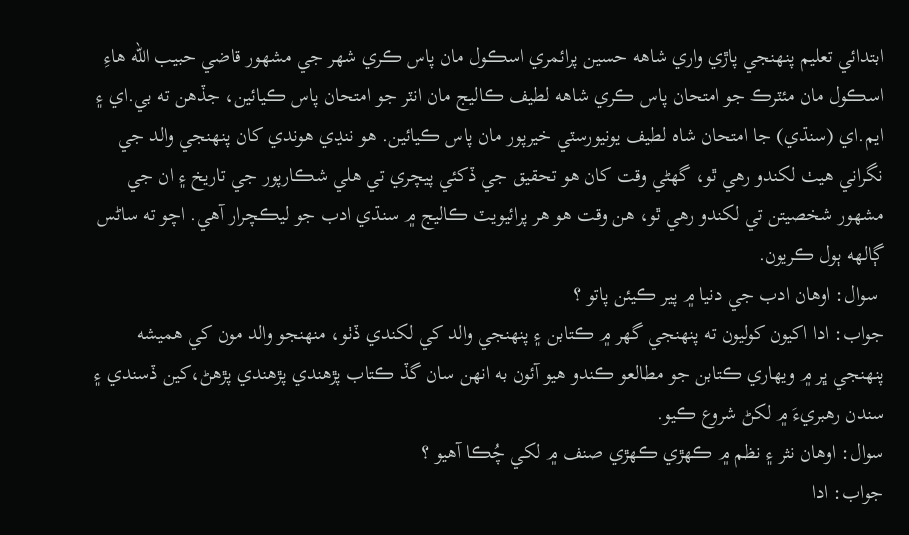ابتدائي تعليم پنهنجي پاڙي واري شاهه حسين پرائمري اسڪول مان پاس ڪري شهر جي مشهور قاضي حبيب الله هاءِ اسڪول مان مئٽرڪ جو امتحان پاس ڪري شاهه لطيف ڪاليج مان انٽر جو امتحان پاس ڪيائين، جڏهن ته بي.اي ۽ ايم.اي (سنڌي) جا امتحان شاه لطيف يونيورسٽي خيرپور مان پاس ڪيائين. هو ننڍي هوندي کان پنهنجي والد جي نگراني هيٺ لکندو رهي ٿو، گهڻي وقت کان هو تحقيق جي ڏکئي پيچري تي هلي شڪارپور جي تاريخ ۽ ان جي مشهور شخصيتن تي لکندو رهي ٿو، هن وقت هو هر پرائيويٽ ڪاليج ۾ سنڌي ادب جو ليڪچرار آهي. اچو ته ساڻس ڳالهه ٻول ڪريون.
 سوال: اوهان ادب جي دنيا ۾ پير ڪيئن پاتو ؟
جواب: ادا اکيون کوليون ته پنهنجي گهر ۾ ڪتابن ۽ پنهنجي والد کي لکندي ڏٺو، منهنجو والد مون کي هميشه پنهنجي ڀر ۾ ويهاري ڪتابن جو مطالعو ڪندو هيو آئون به انهن سان گڏ ڪتاب پڙهندي پڙهندي پڙهڻ،کين ڏسندي ۽ سندن رهبريءَ ۾ لکڻ شروع ڪيو.
سوال: اوهان نثر ۽ نظم ۾ ڪهڙي ڪهڙي صنف ۾ لکي چُڪا آهيو ؟
جواب: ادا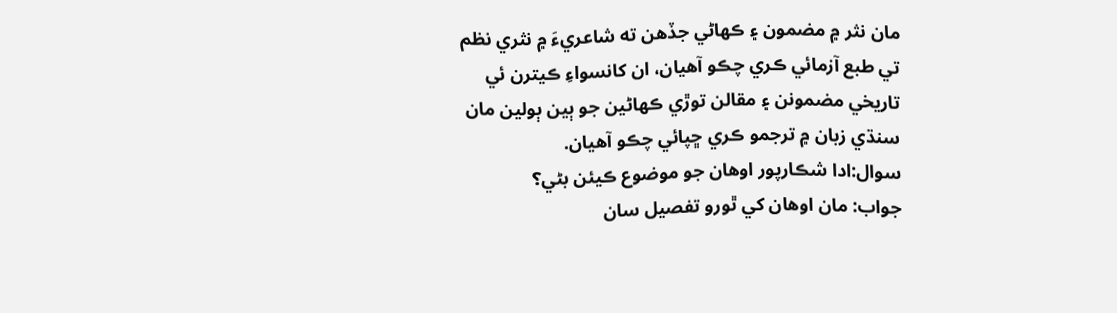مان نثر ۾ مضمون ۽ ڪهاڻي جڏهن ته شاعريءَ ۾ نثري نظم تي طبع آزمائي ڪري چڪو آهيان، ان کانسواءِ ڪيترن ئي تاريخي مضمونن ۽ مقالن توڙي ڪهاڻين جو ٻين ٻولين مان سنڌي زبان ۾ ترجمو ڪري ڇپائي چڪو آهيان.
سوال:ادا شڪارپور اوهان جو موضوع ڪيئن بڻي؟
جواب: مان اوهان کي ٿورو تفصيل سان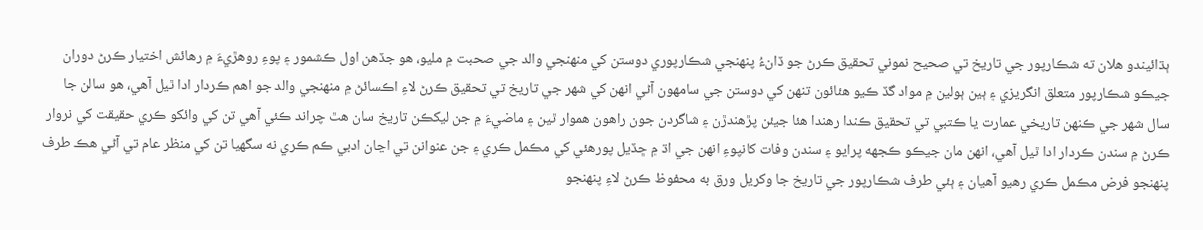ٻڌائيندو هلان ته شڪارپور جي تاريخ تي صحيح نموني تحقيق ڪرڻ جو ڏانءُ پنهنجي شڪارپوري دوستن کي منهنجي والد جي صحبت ۾ مليو، هو جڏهن اول ڪشمور ۽ پوءِ روهڙيءَ ۾ رهائش اختيار ڪرڻ دوران جيڪو شڪارپور متعلق انگريزي ۽ ٻين ٻولين ۾ مواد گڏ ڪيو هئائون تنهن کي دوستن جي سامهون آڻي انهن کي شهر جي تاريخ تي تحقيق ڪرڻ لاءِ اڪسائڻ ۾ منهنجي والد جو اهم ڪردار ادا ٿيل آهي، هو سالن جا سال شهر جي ڪنهن تاريخي عمارت يا ڪتبي تي تحقيق ڪندا رهندا هئا جيئن پڙهندڙن ۽ شاگردن جون راهون هموار ٿين ۽ ماضيءَ ۾ جن ليکڪن تاريخ سان هٿ چراند ڪئي آهي تن کي وائکو ڪري حقيقت کي نروار ڪرڻ ۾ سندن ڪردار ادا ٿيل آهي، انهن مان جيڪو ڪجهه پرايو ۽ سندن وفات کانپوءِ انهن جي اڌ ۾ ڇڏيل پورهئي کي مڪمل ڪري ۽ جن عنوانن تي اڃان ادبي ڪم ڪري نه سگهيا تن کي منظر عام تي آڻي هڪ طرف پنهنجو فرض مڪمل ڪري رهيو آهيان ۽ ٻئي طرف شڪارپور جي تاريخ جا وکريل ورق به محفوظ ڪرڻ لاءِ پنهنجو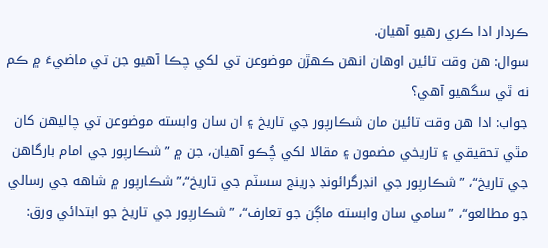ڪردار ادا ڪري رهيو آهيان.
سوال: هن وقت تائين اوهان انهن ڪهڙن موضوعن تي لکي چڪا آهيو جن تي ماضيءَ ۾ ڪم نه ٿي سگهيو آهي؟
جواب: ادا هن وقت تائين مان شڪارپور جي تاريخ ۽ ان سان وابسته موضوعن تي چاليهن کان مٿي تحقيقي ۽ تاريخي مضمون ۽ مقالا لکي چُڪو آهيان، جن ۾ ”شڪارپور جي امام بارگاهن جي تاريخ“، ”شڪارپور جي انڊرگرائونڊ ڊرينج سسٽم جي تاريخ“،”شڪارپور ۾ شاهه جي رسالي جو مطالعو“، ”سامي سان وابسته ماڳن جو تعارف“، ”شڪارپور جي تاريخ جو ابتدائي ورق: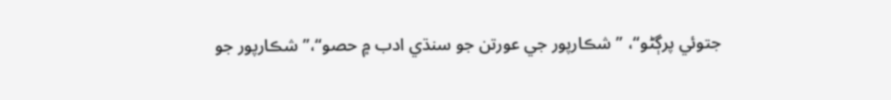جتوئي پرڳڻو“، ”شڪارپور جي عورتن جو سنڌي ادب ۾ حصو“،”شڪارپور جو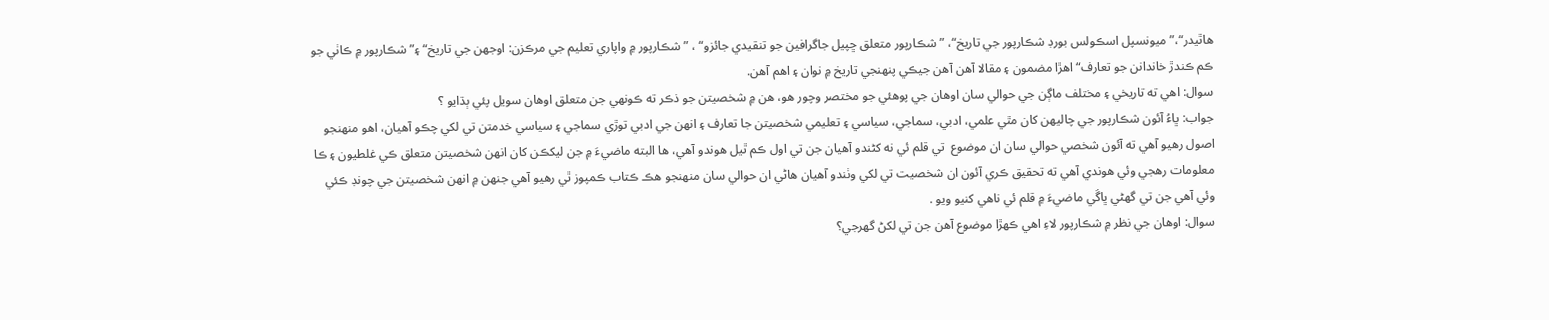هاٿيدر“،”ميونسپل اسڪولس بورڊ شڪارپور جي تاريخ“، ”شڪارپور متعلق ڇپيل جاگرافين جو تنقيدي جائزو“ ، ”شڪارپور ۾ واپاري تعليم جي مرڪزن: اوجهن جي تاريخ“ ۽”شڪارپور ۾ ڪاٺي جو ڪم ڪندڙ خاندانن جو تعارف“ اهڙا مضمون ۽ مقالا آهن آهن جيڪي پنهنجي تاريخ ۾ نوان ۽ اهم آهن.
سوال: اهي ته تاريخي ۽ مختلف ماڳن جي حوالي سان اوهان جي پوهئي جو مختصر وچور هو، هن ۾ شخصيتن جو ذڪر ته ڪونهي جن متعلق اوهان سويل پئي ٻڌايو ؟
جواب: ڀاءُ آئون شڪارپور جي چاليهن کان مٿي علمي، ادبي، سماجي، سياسي ۽ تعليمي شخصيتن جا تعارف ۽ انهن جي ادبي توڙي سماجي ۽ سياسي خدمتن تي لکي چڪو آهيان، اهو منهنجو اصول رهيو آهي ته آئون شخصي حوالي سان ان موضوع  تي قلم ئي نه کڻندو آهيان جن تي اول ڪم ٿيل هوندو آهي، ها البته ماضيءَ ۾ جن ليکڪن کان انهن شخصيتن متعلق ڪي غلطيون ۽ ڪا معلومات رهجي وئي هوندي آهي ته تحقيق ڪري آئون ان شخصيت تي لکي وٺندو آهيان هاڻي ان حوالي سان منهنجو هڪ ڪتاب ڪمپوز ٿي رهيو آهي جنهن ۾ انهن شخصيتن جي چونڊ ڪئي وئي آهي جن تي گهڻي ڀاڱي ماضيءَ ۾ قلم ئي ناهي کنيو ويو .
سوال: اوهان جي نظر ۾ شڪارپور لاءِ اهي ڪهڙا موضوع آهن جن تي لکڻ گهرجي؟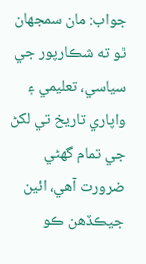جواب: مان سمجهان ٿو ته شڪارپور جي سياسي، تعليمي ۽ واپاري تاريخ تي لکڻ جي تمام گهڻي ضرورت آهي، ائين جيڪڏهن ڪو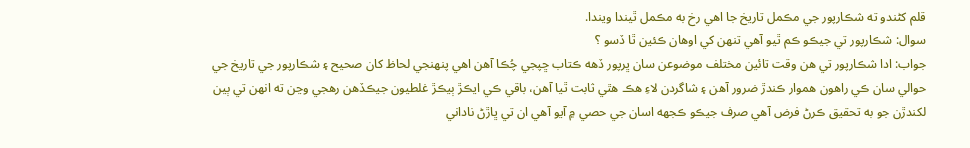قلم کڻندو ته شڪارپور جي مڪمل تاريخ جا اهي رخ به مڪمل ٿيندا ويندا.
سوال: شڪارپور تي جيڪو ڪم ٿيو آهي تنهن کي اوهان ڪئين ٿا ڏسو ؟
جواب: ادا شڪارپور تي هن وقت تائين مختلف موضوعن سان ڀرپور ڏهه ڪتاب ڇپجي چُڪا آهن اهي پنهنجي لحاظ کان صحيح ۽ شڪارپور جي تاريخ جي حوالي سان ڪي راهون هموار ڪندڙ ضرور آهن ۽ شاگردن لاءِ هڪ هٿي ثابت ٿيا آهن، باقي ڪي ايڪڙ ٻيڪڙ غلطيون جيڪڏهن رهجي وڃن ته انهن تي ٻين لکندڙن جو به تحقيق ڪرڻ فرض آهي صرف جيڪو ڪجهه اسان جي حصي ۾ آيو آهي ان تي ڀاڙڻ ناداني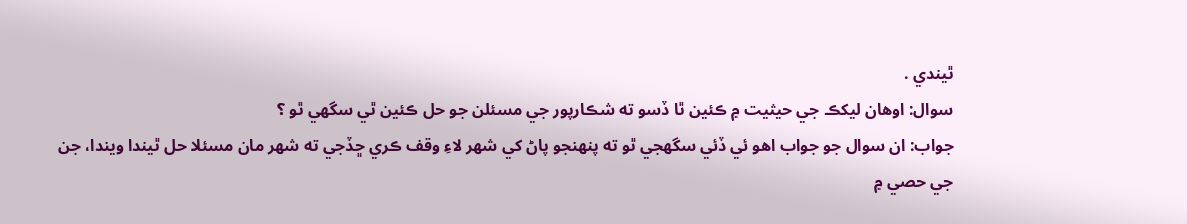ٿيندي .
سوال: اوهان ليکڪ جي حيثيت ۾ ڪئين ٿا ڏسو ته شڪارپور جي مسئلن جو حل ڪئين ٿي سگهي ٿو ؟
جواب: ان سوال جو جواب اهو ئي ڏئي سگهجي ٿو ته پنهنجو پاڻ کي شهر لاءِ وقف ڪري ڇڏجي ته شهر مان مسئلا حل ٿيندا ويندا، جن جي حصي ۾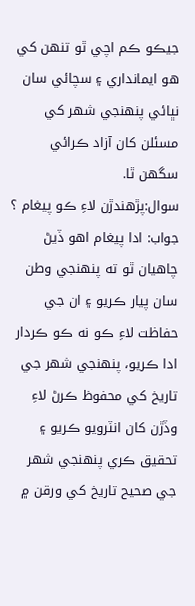جيڪو ڪم اچي ٿو تنهن کي هو ايمانداري ۽ سچائي سان نڀائي پنهنجي شهر کي مسئلن کان آزاد ڪرائي سگهن ٿا.
سوال:پڙهندڙن لاءِ ڪو پيغام ؟
جواب: ادا پيغام اهو ڏيڻ چاهيان ٿو ته پنهنجي وطن سان پيار ڪريو ۽ ان جي حفاظت لاءِ ڪو نه ڪو ڪردار ادا ڪريو، پنهنجي شهر جي تاريخ کي محفوظ ڪرڻ لاءِ وڏڙن کان انٽرويو ڪريو ۽ تحقيق ڪري پنهنجي شهر جي صحيح تاريخ کي ورقن ۾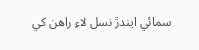سمائي ايندڙ نسل لاءِ راهن کي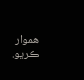هموار ڪريو.